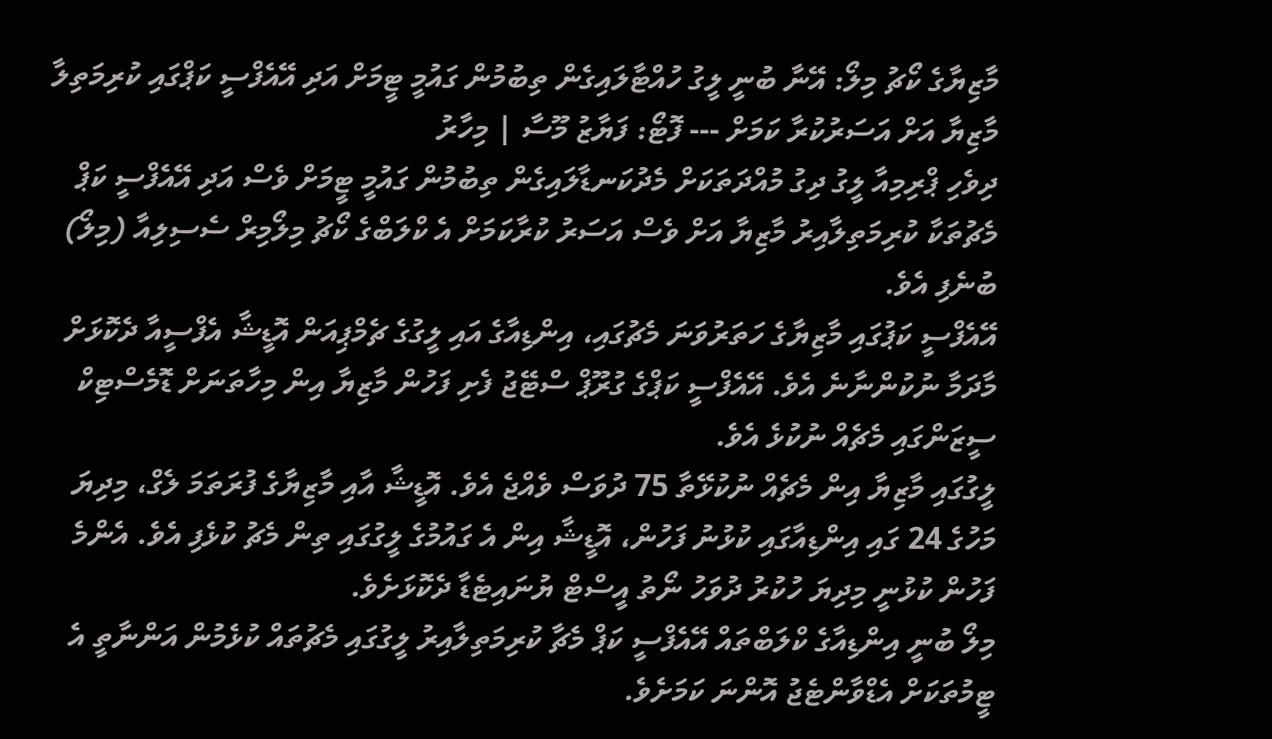މާޒިޔާގެ ކޯޗު މިލޯ: އޭނާ ބުނީ ލީގު ހުއްޓާލައިގެން ތިބުމުން ގައުމީ ޓީމަށް އަދި އޭއެފްސީ ކަޕްގައި ކުރިމަތިލާ މާޒިޔާ އަށް އަސަރުކުރާ ކަމަށް --- ފޮޓޯ: ފަޔާޒު މޫސާ | މިހާރު
ދިވެހި ޕްރިމިއާ ލީގު ދިގު މުއްދަތަކަށް މެދުކަނޑާލައިގެން ތިބުމުން ގައުމީ ޓީމަށް ވެސް އަދި އޭއެފްސީ ކަޕް މެޗުތަކާ ކުރިމަތިލާއިރު މާޒިޔާ އަށް ވެސް އަސަރު ކުރާކަމަށް އެ ކްލަބްގެ ކޯޗު މިލޯމިރް ސެސިލިއާ (މިލޯ) ބުނެފި އެވެ.
އޭއެފްސީ ކަޕުގައި މާޒިޔާގެ ހަތަރުވަނަ މެޗުގައި، އިންޑިއާގެ އައި ލީގުގެ ޗެމްޕިއަން އޮޑީޝާ އެފްސީއާ ދެކޮޅަށް މާދަމާ ނުކުންނާނެ އެވެ. އޭއެފްސީ ކަޕްގެ ގުރޫޕް ސްޓޭޖު ފެށި ފަހުން މާޒިޔާ އިން މިހާތަނަށް ޑޮމެސްޓިކް ސީޒަންގައި މެޗެއް ނުކުޅެ އެވެ.
ލީގުގައި މާޒިޔާ އިން މެޗެއް ނުކުޅޭތާ 75 ދުވަސް ވެއްޖެ އެވެ. އޮޑީޝާ އާއި މާޒިޔާގެ ފުރަތަމަ ލެގް، މިދިޔަ މަހުގެ 24 ގައި އިންޑިއާގައި ކުޅުނު ފަހުން، އޮޑީޝާ އިން އެ ގައުމުގެ ލީގުގައި ތިން މެޗު ކުޅެފި އެވެ. އެންމެ ފަހުން ކުޅުނީ މިދިޔަ ހުކުރު ދުވަހު ނޯތު އީސްޓް ޔުނައިޓެޑާ ދެކޮޅަށެވެ.
މިލޯ ބުނީ އިންޑިއާގެ ކްލަބްތައް އޭއެފްސީ ކަޕް މެޗާ ކުރިމަތިލާއިރު ލީގުގައި މެޗުތައް ކުޅެމުން އަންނާތީ އެ ޓީމުތަކަށް އެޑްވާންޓެޖު އޮންނަ ކަމަށެވެ.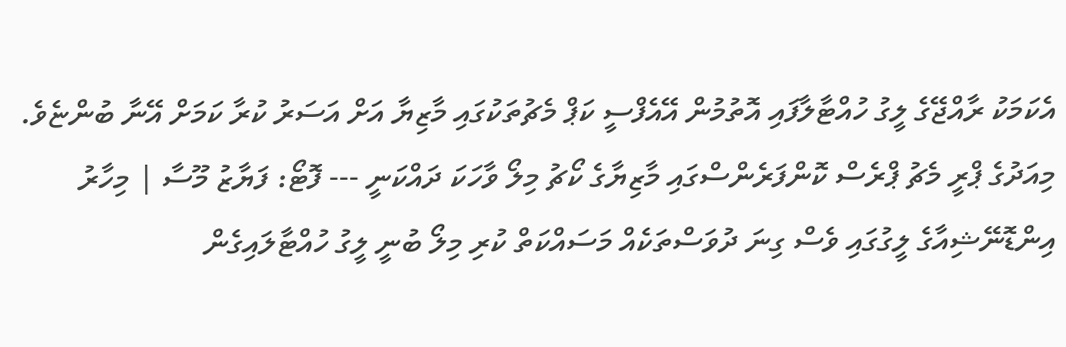އެކަމަކު ރާއްޖޭގެ ލީގު ހުއްޓާލާފައި އޮތުމުން އޭއެފްސީ ކަޕް މެޗުތަކުގައި މާޒިޔާ އަށް އަސަރު ކުރާ ކަމަށް އޭނާ ބުންޏެވެ.
މިއަދުގެ ޕްރީ މެޗު ޕްރެސް ކޮންފަރެންސްގައި މާޒިޔާގެ ކޯޗު މިލޯ ވާހަކަ ދައްކަނީ --- ފޮޓޯ: ފަޔާޒު މޫސާ | މިހާރު
އިންޑޮނޭޝިއާގެ ލީގުގައި ވެސް ގިނަ ދުވަސްތަކެއް މަސައްކަތް ކުރި މިލޯ ބުނީ ލީގު ހުއްޓާލައިގެން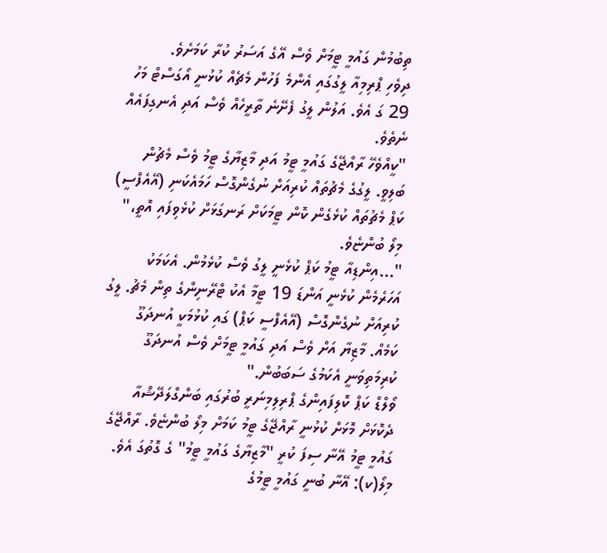ތިބުމުން ގައުމީ ޓީމަށް ވެސް އޭގެ އަސަރު ކުރާ ކަމަށެވެ.
ދިވެހި ޕްރިމިއާ ލީގުގައި އެންމެ ފަހުން މެޗެއް ކުޅުނީ އޯގަސްޓް މަހު 29 ގަ އެވެ. އަލުން ލީގު ފެށޭނެ ތާރީހެއް ވެސް އަދި އެނގިފައެއް ނެތެވެ.
"ކީއްވެހޭ ރާއްޖޭގެ ގައުމީ ޓީމު އަދި މާޒިޔާގެ ޓީމު ވެސް މެޗުން ބަލިވީ. ލީގުގެ މެޗުތައް ކުރިއަށް ނުގެންގޮސް ހަމައެކަނި (އޭއެފްސީ) ކަޕް މެޗުތައް ކުޅެގެން ކޮން ޓީމަކަށް ރަނގަޅަށް ކުޅެވިފައި އޮތީ،" މިލޯ ބުންޏެވެ.
"...އިންޑިއާ ޓީމު ކަޕް ކުޅެނީ ލީގު ވެސް ކުޅެމުން. އެކަމަކު އަހަރެމެން ކުޅެނީ އަންޑަ 19 ޓީމާ އެކު ޓްރޭނިންގެ ތިން މެޗު. ލީގު ކުރިއަށް ނުގެންގޮސް (އޭއެފްސީ ކަޕް) ގައި ކުޅުމަކީ އުނދަގޫ ކަމެއް. މާޒިޔާ އަށް ވެސް އަދި ގައުމީ ޓީމަށް ވެސް އުނދަގޫ ކުރިމަތިވަނީ އެކަމުގެ ސަބަބުން."
ވޯލްޑް ކަޕް ކޮލިފައިންގެ ޕްރިލިމިނަރީ ބުރުގައި ބަންގްލަދޭޝްއާ ދެކޮޅަށް މޮޅަށް ކުޅުނީ ރާއްޖޭގެ ޓީމު ކަމަށް މިލޯ ބުންޏެވެ. ރާއްޖޭގެ ގައުމީ ޓީމު އޭނާ ސިފަ ކުރީ "މާޒިޔާގެ ގައުމީ ޓީމު" ގެ ގޮތުގަ އެވެ.
މިލޯ(ކ): އޭނާ ބުނީ ގައުމީ ޓީމުގެ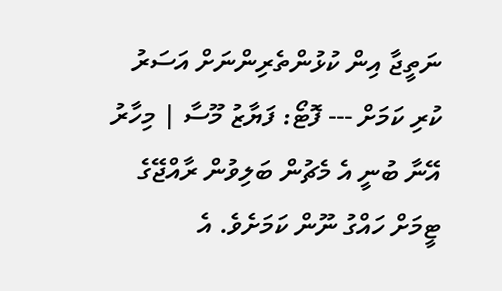ނަތީޖާ އިން ކުޅުންތެރިންނަށް އަސަރު ކުރި ކަމަށް --- ފޮޓޯ: ފަޔާޒު މޫސާ | މިހާރު
އޭނާ ބުނީ އެ މެޗުން ބަލިވުން ރާއްޖޭގެ ޓީމަށް ހައްގު ނޫން ކަމަށެވެ. އެ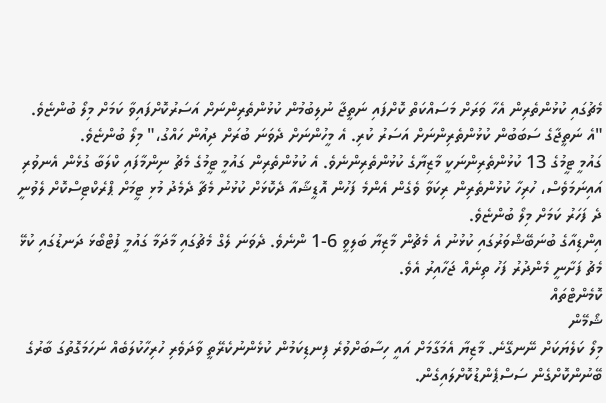މެޗުގައި ކުޅުންތެރިން އެހާ ވަރަށް މަސައްކަތް ކޮށްފައި ނަތީޖާ ނުލިބުމުން ކުޅުންތެރިންނަށް އަސަރުކޮށްފައިވާ ކަމަށް މިލޯ ބުންޏެވެ.
"އެ ނަތީޖާގެ ސަބަބުން ކުޅުންތެރިންނަށް އަސަރު ކުރި. އެ މީހުންނަށް ދެވަނަ ބުރަށް ދިއުން ހައްގު،" މިލޯ ބުންޏެވެ.
ގައުމީ ޓީމުގެ 13 ކުޅުންތެރިންނަކީ މާޒިޔާގެ ކުޅުންތެރިންނެވެ. އެ ކުޅުންތެރިން ގައުމީ ޓީމުގެ މެޗު ނިންމާފައި ކްލަބާ ގުޅެން އެނވުރި އައިނަމަވެސް، ހުރިހާ ކުޅުންތެރިން ރިކަވާ ވެގެން އެންމެ ފަހުން އޮޑީޝާއާ ދެކޮޅަށް ކުޅުނު މެޗާ ދެމެދު މުޅި ޓީމަށް ޕްރެކްޓިސްކޮށް ލެވުނީ ދެ ފަހަރު ކަމަށް މިލޯ ބުންޏެވެ.
އިންޑިއާގެ ބުނަބޭޝްވަރުގައި ކުޅުނު އެ މެޗުން މާޒިޔާ ބަލިވީ 6-1 ންނެވެ. ދެވަނަ ލެގް މެޗުގައި މާދަމާ ގައުމީ ފުޓްބޯޅަ ދަނޑުގައި ކުޅޭ މެޗު ފަށާނީ މެންދުރު ފަހު ތިނެއް ޖަހާއިރު އެވެ.
ކޮމެންޓްތައް
ޝޯމޭން
މިލޯ ކަލެޔަކަށް ނޭނގޭނެ. މާޒިޔާ އެމަގާމަށް އައީ ހިސާބަށްވުރެ ފިނޑިކަމުން ކުޅެންނުކެރޭތީ ވާދަވެރި ހުރިހާކުލަބެއް ނަހަމަގޮތުގަ ބާރުގެ ބޭނުންކޮށްގެން ސަސްޕެންޑުކޮށްލައިގެން.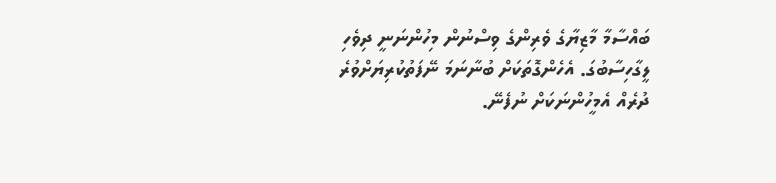ބައްސާމާ މާޒިޔާގެ ވެރިންގެ ވިސްނުން މިހުންނަނީ ދިވެހި ލީގާހިސާބުގަ. އެހެންގޮތަކަށް ބުނާނަމަ ނޭފަތުކުރިޔަށްވުރެ ދުރެއް އެމީހުންނަކަށް ނުފެނޭ.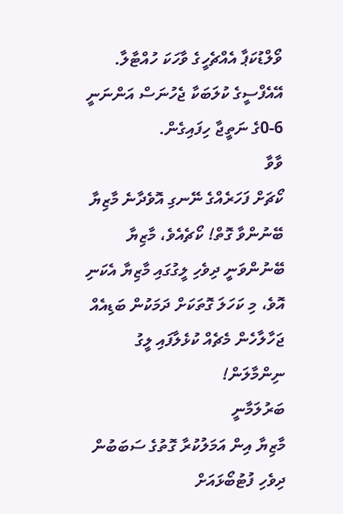ވޯލްޑުކަޕާ އެއްޗެހީގެ ވާހަކަ ހުއްޓާލާ. އޭއެފްސީގެ ކުލަބަކާ ޖެހުނަސް އަންނަނީ 6-0ގެ ނަތީޖާ ހިފައިގެން.
ވާވާ
ކޯޗަށް ފަހަރެއްގެ ނޭނގި އޮވެދާނެ މާޒިޔާ ބޭނުންވާ ގޮތް! ކޯޗެއެވެ، މާޒިޔާ ބޭނުންވަނީ ދިވެހި ލީގުގައި މާޒިޔާ އެކަނި އޮވެ، މި ކަހަލަ ގޮތަކަށް ދަމަކުން ބަޑިއެއް ޖަހާލާހެން މެޗެއް ކުޅެލާފައި ލީގު ނިންމާލަން!
ބަރުލަމާނީ
މާޒިޔާ އިން އަމަލުކުރާ ގޮތުގެ ސަބަބުން ދިވެހި ފުޓުބޯޅައަށް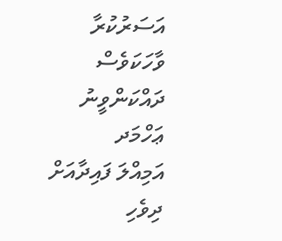އަސަރުކުރާ ވާހަކަވެސް ދައްކަންވީނު
ޢަހްމަދ
އަމިއްލަ ފައިދާއަށް ދިވެހި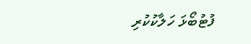ފުޓުބޯޅަ ހަލާކުކުރި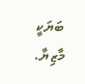ބަޔަކީ މާޒިޔާ.